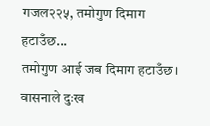गजल२२५, तमोगुण दिमाग हटाउँछ...
तमोगुण आई जब दिमाग हटाउँछ।
वासनाले दुःख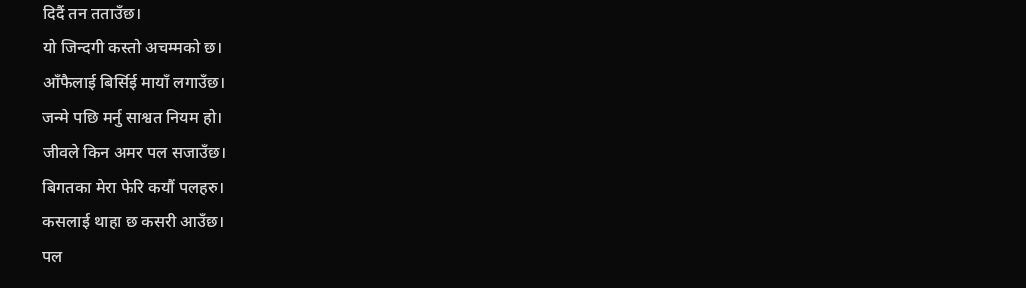दिदैं तन तताउँछ।
यो जिन्दगी कस्तो अचम्मको छ।
आँफैलाई बिर्सिई मायाँ लगाउँछ।
जन्मे पछि मर्नु साश्वत नियम हो।
जीवले किन अमर पल सजाउँछ।
बिगतका मेरा फेरि कयौं पलहरु।
कसलाई थाहा छ कसरी आउँछ।
पल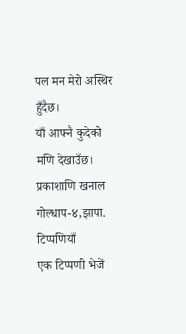पल मन मेरो अस्थिर हुँदैछ।
याँ आफ्नै कुदेको मणि देखाउँछ।
प्रकाशाणि खनाल
गोल्धाप-४,झापा.
टिप्पणियाँ
एक टिप्पणी भेजें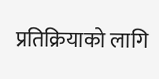प्रतिक्रियाको लागि